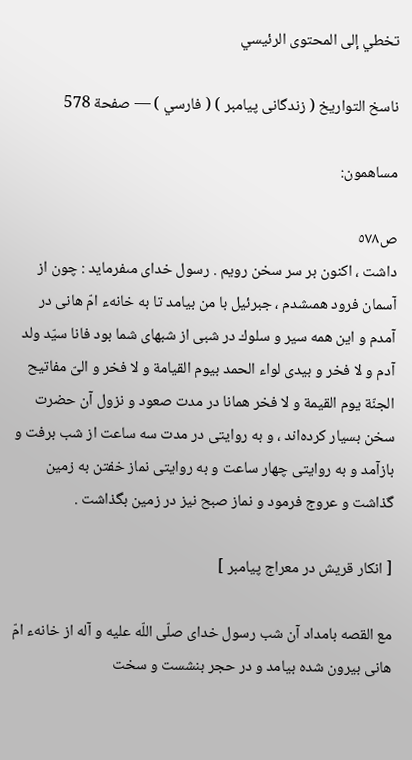تخطي إلى المحتوى الرئيسي

ناسخ التواريخ ( زندگانى پيامبر ) ( فارسي ) — صفحة 578

مساهمون:

ص٥٧٨
داشت ، اكنون بر سر سخن رويم . رسول خداى مىفرمايد : چون از آسمان فرود همىشدم ، جبرئيل با من بيامد تا به خانهء امّ هانى در آمدم و اين همه سير و سلوك در شبى از شبهاى شما بود فانا سيّد ولد آدم و لا فخر و بيدى لواء الحمد بيوم القيامة و لا فخر و الىّ مفاتيح الجنّة يوم القيمة و لا فخر همانا در مدت صعود و نزول آن حضرت سخن بسيار كرده‌اند ، و به روايتى در مدت سه ساعت از شب برفت و بازآمد و به روايتى چهار ساعت و به روايتى نماز خفتن به زمين گذاشت و عروج فرمود و نماز صبح نيز در زمين بگذاشت .

[ انكار قريش در معراج پيامبر ]

مع القصه بامداد آن شب رسول خداى صلّى اللّه عليه و آله از خانهء امّ هانى بيرون شده بيامد و در حجر بنشست و سخت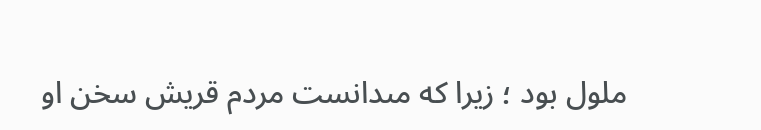ملول بود ؛ زيرا كه مىدانست مردم قريش سخن او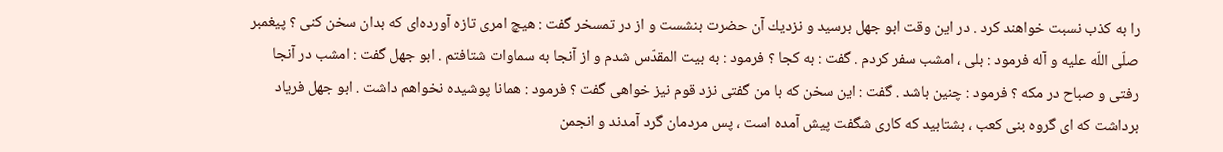را به كذب نسبت خواهند كرد . در اين وقت ابو جهل برسيد و نزديك آن حضرت بنشست و از در تمسخر گفت : هيچ امرى تازه آورده‌اى كه بدان سخن كنى ؟ پيغمبر صلّى اللّه عليه و آله فرمود : بلى ، امشب سفر كردم . گفت : به كجا ؟ فرمود : به بيت المقدّس شدم و از آنجا به سماوات شتافتم . ابو جهل گفت : امشب در آنجا رفتى و صباح در مكه ؟ فرمود : چنين باشد . گفت : اين سخن كه با من گفتى نزد قوم نيز خواهى گفت ؟ فرمود : همانا پوشيده نخواهم داشت . ابو جهل فرياد برداشت كه اى گروه بنى كعب ، بشتابيد كه كارى شگفت پيش آمده است ، پس مردمان گرد آمدند و انجمن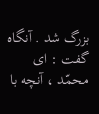بزرگ شد . آنگاه گفت : اى محمّد ، آنچه با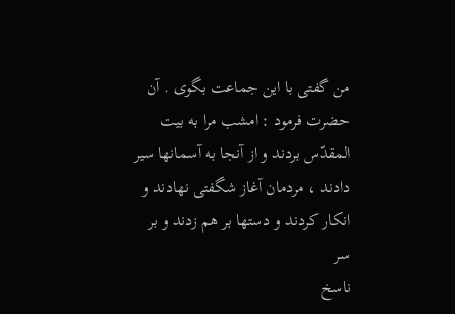من گفتى با اين جماعت بگوى . آن حضرت فرمود : امشب مرا به بيت المقدّس بردند و از آنجا به آسمانها سير دادند ، مردمان آغاز شگفتى نهادند و انكار كردند و دستها بر هم زدند و بر سر
ناسخ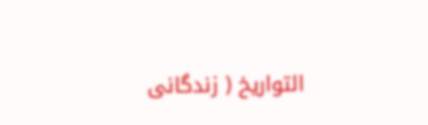التواريخ ( زندگانى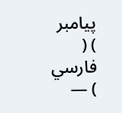پيامبر ) ( فارسي ) —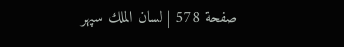صفحة 578 | لسان الملك سپهر